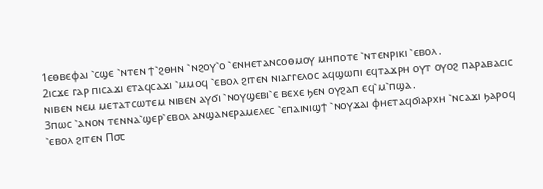1ⲉⲑⲃⲉⲫⲁⲓ ⳿ⲥϣⲉ ⳿ⲛⲧⲉⲛ ϯ⳿ϩⲑⲏⲛ ⳿ⲛϩⲟⲩ⳿ⲟ ⳿ⲉⲛⲏⲉⲧⲁⲛⲥⲟⲑⲙⲟⲩ ⲙⲏⲡⲟⲧⲉ ⳿ⲛⲧⲉⲛⲣⲓⲕⲓ ⳿ⲉⲃⲟⲗ.
2ⲓⲥϫⲉ ⲅⲁⲣ ⲡⲓⲥⲁϫⲓ ⲉⲧⲁϥⲥⲁϫⲓ ⳿ⲙⲙⲟϥ ⳿ⲉⲃⲟⲗ ϩⲓⲧⲉⲛ ⲛⲓⲁⲅⲅⲉⲗⲟⲥ ⲁϥϣⲱⲡⲓ ⲉϥⲧⲁϫⲣⲏ ⲟⲩⲧ ⲟⲩⲟϩ ⲡⲁⲣⲁⲃⲁⲥⲓⲥ ⲛⲓⲃⲉⲛ ⲛⲉⲙ ⲙⲉⲧⲁⲧⲥⲱⲧⲉⲙ ⲛⲓⲃⲉⲛ ⲁⲩϭⲓ ⳿ⲛⲟⲩϣⲉⲃⲓ⳿ⲉ ⲃⲉⲭⲉ ϧⲉⲛ ⲟⲩϩⲁⲡ ⲉϥ⳿ⲙ⳿ⲡϣⲁ.
3ⲡⲱⲥ ⳿ⲁⲛⲟⲛ ⲧⲉⲛⲛⲁ⳿ϣⲉⲣ⳿ⲉⲃⲟⲗ ⲁⲛϣⲁⲛⲉⲣⲁⲙⲉⲗⲉⲥ ⳿ⲉⲡⲁⲓⲛⲓϣϯ ⳿ⲛⲟⲩϫⲁⲓ ⲫⲏⲉⲧⲁϥϭⲓⲁⲣⲭⲏ ⳿ⲛⲥⲁϫⲓ ϧⲁⲣⲟϥ ⳿ⲉⲃⲟⲗ ϩⲓⲧⲉⲛ Ⲡ⳪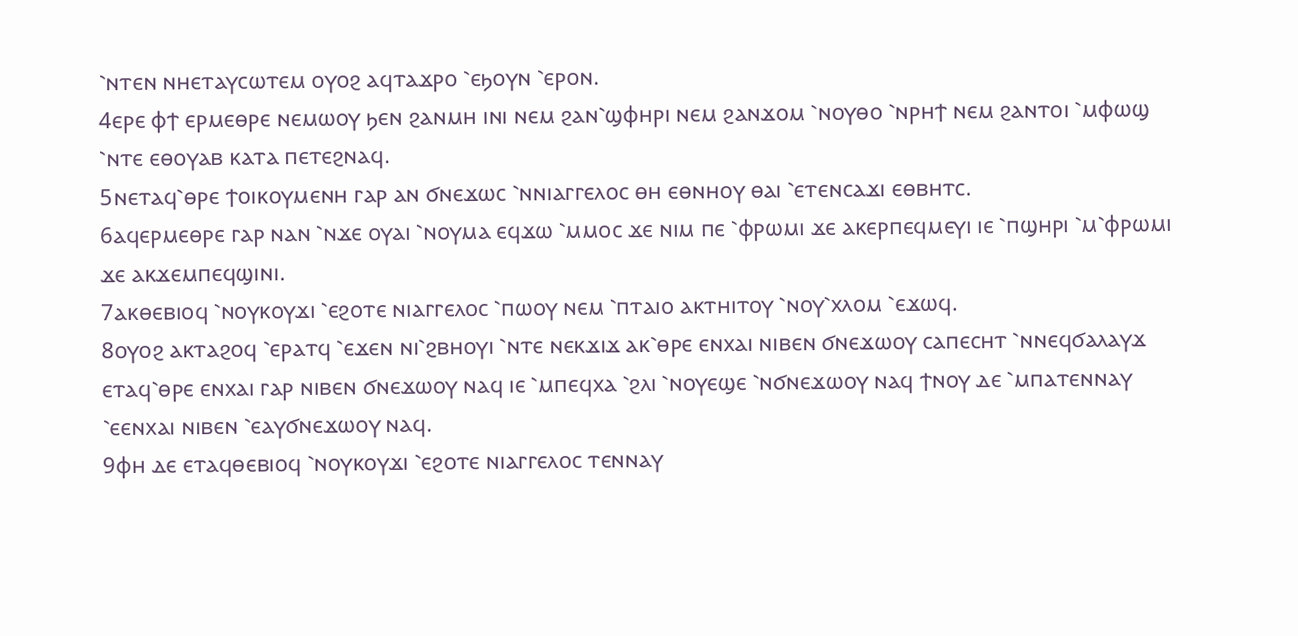⳿ⲛⲧⲉⲛ ⲛⲏⲉⲧⲁⲩⲥⲱⲧⲉⲙ ⲟⲩⲟϩ ⲁϥⲧⲁϫⲣⲟ ⳿ⲉϧⲟⲩⲛ ⳿ⲉⲣⲟⲛ.
4ⲉⲣⲉ ⲫϯ ⲉⲣⲙⲉⲑⲣⲉ ⲛⲉⲙⲱⲟⲩ ϧⲉⲛ ϩⲁⲛⲙⲏ ⲓⲛⲓ ⲛⲉⲙ ϩⲁⲛ⳿ϣⲫⲏⲣⲓ ⲛⲉⲙ ϩⲁⲛϫⲟⲙ ⳿ⲛⲟⲩⲑⲟ ⳿ⲛⲣⲏϯ ⲛⲉⲙ ϩⲁⲛⲧⲟⲓ ⳿ⲙⲫⲱϣ ⳿ⲛⲧⲉ ⲉⲑⲟⲩⲁⲃ ⲕⲁⲧⲁ ⲡⲉⲧⲉϩⲛⲁϥ.
5ⲛⲉⲧⲁϥ⳿ⲑⲣⲉ ϯⲟⲓⲕⲟⲩⲙⲉⲛⲏ ⲅⲁⲣ ⲁⲛ ϭⲛⲉϫⲱⲥ ⳿ⲛⲛⲓⲁⲅⲅⲉⲗⲟⲥ ⲑⲏ ⲉⲑⲛⲏⲟⲩ ⲑⲁⲓ ⳿ⲉⲧⲉⲛⲥⲁϫⲓ ⲉⲑⲃⲏⲧⲥ.
6ⲁϥⲉⲣⲙⲉⲑⲣⲉ ⲅⲁⲣ ⲛⲁⲛ ⳿ⲛϫⲉ ⲟⲩⲁⲓ ⳿ⲛⲟⲩⲙⲁ ⲉϥϫⲱ ⳿ⲙⲙⲟⲥ ϫⲉ ⲛⲓⲙ ⲡⲉ ⳿ⲫⲣⲱⲙⲓ ϫⲉ ⲁⲕⲉⲣⲡⲉϥⲙⲉⲩⲓ ⲓⲉ ⳿ⲡϣⲏⲣⲓ ⳿ⲙ⳿ⲫⲣⲱⲙⲓ ϫⲉ ⲁⲕϫⲉⲙⲡⲉϥϣⲓⲛⲓ.
7ⲁⲕⲑⲉⲃⲓⲟϥ ⳿ⲛⲟⲩⲕⲟⲩϫⲓ ⳿ⲉϩⲟⲧⲉ ⲛⲓⲁⲅⲅⲉⲗⲟⲥ ⳿ⲡⲱⲟⲩ ⲛⲉⲙ ⳿ⲡⲧⲁⲓⲟ ⲁⲕⲧⲏⲓⲧⲟⲩ ⳿ⲛⲟⲩ⳿ⲭⲗⲟⲙ ⳿ⲉϫⲱϥ.
8ⲟⲩⲟϩ ⲁⲕⲧⲁϩⲟϥ ⳿ⲉⲣⲁⲧϥ ⳿ⲉϫⲉⲛ ⲛⲓ⳿ϩⲃⲏⲟⲩⲓ ⳿ⲛⲧⲉ ⲛⲉⲕϫⲓϫ ⲁⲕ⳿ⲑⲣⲉ ⲉⲛⲭⲁⲓ ⲛⲓⲃⲉⲛ ϭⲛⲉϫⲱⲟⲩ ⲥⲁⲡⲉⲥⲏⲧ ⳿ⲛⲛⲉϥϭⲁⲗⲁⲩϫ ⲉⲧⲁϥ⳿ⲑⲣⲉ ⲉⲛⲭⲁⲓ ⲅⲁⲣ ⲛⲓⲃⲉⲛ ϭⲛⲉϫⲱⲟⲩ ⲛⲁϥ ⲓⲉ ⳿ⲙⲡⲉϥⲭⲁ ⳿ϩⲗⲓ ⳿ⲛⲟⲩⲉϣⲉ ⳿ⲛϭⲛⲉϫⲱⲟⲩ ⲛⲁϥ ϯⲛⲟⲩ ⲇⲉ ⳿ⲙⲡⲁⲧⲉⲛⲛⲁⲩ ⳿ⲉⲉⲛⲭⲁⲓ ⲛⲓⲃⲉⲛ ⳿ⲉⲁⲩϭⲛⲉϫⲱⲟⲩ ⲛⲁϥ.
9ⲫⲏ ⲇⲉ ⲉⲧⲁϥⲑⲉⲃⲓⲟϥ ⳿ⲛⲟⲩⲕⲟⲩϫⲓ ⳿ⲉϩⲟⲧⲉ ⲛⲓⲁⲅⲅⲉⲗⲟⲥ ⲧⲉⲛⲛⲁⲩ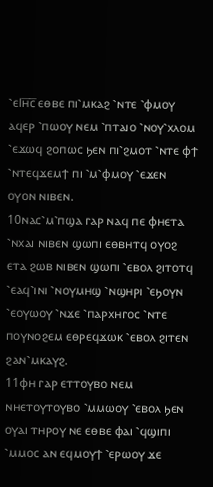⳿ⲉⲒⲏ̅ⲥ̅ ⲉⲑⲃⲉ ⲡⲓ⳿ⲙⲕⲁϩ ⳿ⲛⲧⲉ ⳿ⲫⲙⲟⲩ ⲁϥⲉⲣ ⳿ⲡⲱⲟⲩ ⲛⲉⲙ ⳿ⲡⲧⲁⲓⲟ ⳿ⲛⲟⲩ⳿ⲭⲗⲟⲙ ⳿ⲉϫⲱϥ ϩⲟⲡⲱⲥ ϧⲉⲛ ⲡⲓ⳿ϩⲙⲟⲧ ⳿ⲛⲧⲉ ⲫϯ ⳿ⲛⲧⲉϥϫⲉⲙϯ ⲡⲓ ⳿ⲙ⳿ⲫⲙⲟⲩ ⳿ⲉϫⲉⲛ ⲟⲩⲟⲛ ⲛⲓⲃⲉⲛ.
10ⲛⲁⲥ⳿ⲙ⳿ⲡϣⲁ ⲅⲁⲣ ⲛⲁϥ ⲡⲉ ⲫⲏⲉⲧⲁ ⳿ⲛⲭⲁⲓ ⲛⲓⲃⲉⲛ ϣⲱⲡⲓ ⲉⲑⲃⲏⲧϥ ⲟⲩⲟϩ ⲉⲧⲁ ϩⲱⲃ ⲛⲓⲃⲉⲛ ϣⲱⲡⲓ ⳿ⲉⲃⲟⲗ ϩⲓⲧⲟⲧϥ ⳿ⲉⲁϥ⳿ⲓⲛⲓ ⳿ⲛⲟⲩⲙⲏϣ ⳿ⲛϣⲏⲣⲓ ⳿ⲉϧⲟⲩⲛ ⳿ⲉⲟⲩⲱⲟⲩ ⳿ⲛϫⲉ ⳿ⲡⲁⲣⲭⲏⲅⲟⲥ ⳿ⲛⲧⲉ ⲡⲟⲩⲛⲟϩⲉⲙ ⲉⲑⲣⲉϥϫⲱⲕ ⳿ⲉⲃⲟⲗ ϩⲓⲧⲉⲛ ϩⲁⲛ⳿ⲙⲕⲁⲩϩ.
11ⲫⲏ ⲅⲁⲣ ⲉⲧⲧⲟⲩⲃⲟ ⲛⲉⲙ ⲛⲏⲉⲧⲟⲩⲧⲟⲩⲃⲟ ⳿ⲙⲙⲱⲟⲩ ⳿ⲉⲃⲟⲗ ϧⲉⲛ ⲟⲩⲁⲓ ⲧⲏⲣⲟⲩ ⲛⲉ ⲉⲑⲃⲉ ⲫⲁⲓ ⳿ϥϣⲓⲡⲓ ⳿ⲙⲙⲟⲥ ⲁⲛ ⲉϥⲙⲟⲩϯ ⳿ⲉⲣⲱⲟⲩ ϫⲉ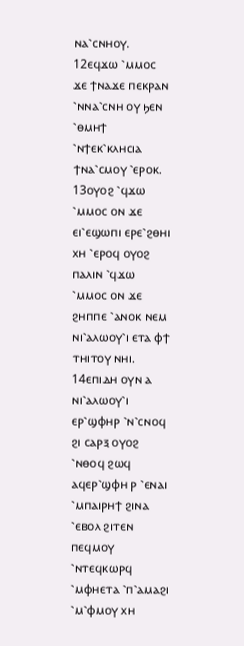ⲛⲁ⳿ⲥⲛⲏⲟⲩ.
12ⲉϥϫⲱ ⳿ⲙⲙⲟⲥ ϫⲉ ϯⲛⲁϫⲉ ⲡⲉⲕⲣⲁⲛ ⳿ⲛⲛⲁ⳿ⲥⲛⲏ ⲟⲩ ϧⲉⲛ ⳿ⲑⲙⲏϯ ⳿ⲛϯⲉⲕ⳿ⲕⲗⲏⲥⲓⲁ ϯⲛⲁ⳿ⲥⲙⲟⲩ ⳿ⲉⲣⲟⲕ.
13ⲟⲩⲟϩ ⳿ϥϫⲱ ⳿ⲙⲙⲟⲥ ⲟⲛ ϫⲉ ⲉⲓ⳿ⲉϣⲱⲡⲓ ⲉⲣⲉ⳿ϩⲑⲏⲓ ⲭⲏ ⳿ⲉⲣⲟϥ ⲟⲩⲟϩ ⲡⲁⲗⲓⲛ ⳿ϥϫⲱ ⳿ⲙⲙⲟⲥ ⲟⲛ ϫⲉ ϩⲏⲡⲡⲉ ⳿ⲁⲛⲟⲕ ⲛⲉⲙ ⲛⲓ⳿ⲁⲗⲱⲟⲩ⳿ⲓ ⲉⲧⲁ ⲫϯ ⲧⲏⲓⲧⲟⲩ ⲛⲏⲓ.
14ⲉⲡⲓⲇⲏ ⲟⲩⲛ ⲁ ⲛⲓ⳿ⲁⲗⲱⲟⲩ⳿ⲓ ⲉⲣ⳿ϣⲫⲏⲣ ⳿ⲛ⳿ⲥⲛⲟϥ ϩⲓ ⲥⲁⲣⲝ ⲟⲩⲟϩ ⳿ⲛⲑⲟϥ ϩⲱϥ ⲁϥⲉⲣ⳿ϣⲫⲏ ⲣ ⳿ⲉⲛⲁⲓ ⳿ⲙⲡⲁⲓⲣⲏϯ ϩⲓⲛⲁ ⳿ⲉⲃⲟⲗ ϩⲓⲧⲉⲛ ⲡⲉϥⲙⲟⲩ ⳿ⲛⲧⲉϥⲕⲱⲣϥ ⳿ⲙⲫⲏⲉⲧⲁ ⳿ⲡ⳿ⲁⲙⲁϩⲓ ⳿ⲙ⳿ⲫⲙⲟⲩ ⲭⲏ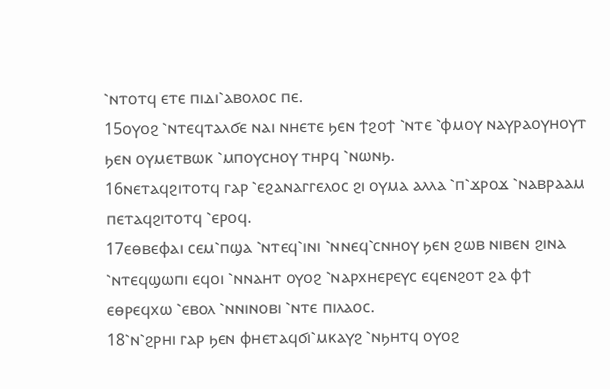⳿ⲛⲧⲟⲧϥ ⲉⲧⲉ ⲡⲓⲇⲓ⳿ⲁⲃⲟⲗⲟⲥ ⲡⲉ.
15ⲟⲩⲟϩ ⳿ⲛⲧⲉϥⲧⲁⲗϭⲉ ⲛⲁⲓ ⲛⲏⲉⲧⲉ ϧⲉⲛ ϯϩⲟϯ ⳿ⲛⲧⲉ ⳿ⲫⲙⲟⲩ ⲛⲁⲩⲣⲁⲟⲩⲏⲟⲩⲧ ϧⲉⲛ ⲟⲩⲙⲉⲧⲃⲱⲕ ⳿ⲙⲡⲟⲩⲥⲏⲟⲩ ⲧⲏⲣϥ ⳿ⲛⲱⲛϧ.
16ⲛⲉⲧⲁϥϩⲓⲧⲟⲧϥ ⲅⲁⲣ ⳿ⲉϩⲁⲛⲁⲅⲅⲉⲗⲟⲥ ϩⲓ ⲟⲩⲙⲁ ⲁⲗⲗⲁ ⳿ⲡ⳿ϫⲣⲟϫ ⳿ⲛⲁⲃⲣⲁⲁⲙ ⲡⲉⲧⲁϥϩⲓⲧⲟⲧϥ ⳿ⲉⲣⲟϥ.
17ⲉⲑⲃⲉⲫⲁⲓ ⲥⲉⲙ⳿ⲡϣⲁ ⳿ⲛⲧⲉϥ⳿ⲓⲛⲓ ⳿ⲛⲛⲉϥ⳿ⲥⲛⲏⲟⲩ ϧⲉⲛ ϩⲱⲃ ⲛⲓⲃⲉⲛ ϩⲓⲛⲁ ⳿ⲛⲧⲉϥϣⲱⲡⲓ ⲉϥⲟⲓ ⳿ⲛⲛⲁⲏⲧ ⲟⲩⲟϩ ⳿ⲛⲁⲣⲭⲏⲉⲣⲉⲩⲥ ⲉϥⲉⲛϩⲟⲧ ϩⲁ ⲫϯ ⲉⲑⲣⲉϥⲭⲱ ⳿ⲉⲃⲟⲗ ⳿ⲛⲛⲓⲛⲟⲃⲓ ⳿ⲛⲧⲉ ⲡⲓⲗⲁⲟⲥ.
18⳿ⲛ⳿ϩⲣⲏⲓ ⲅⲁⲣ ϧⲉⲛ ⲫⲏⲉⲧⲁϥϭⲓ⳿ⲙⲕⲁⲩϩ ⳿ⲛϧⲏⲧϥ ⲟⲩⲟϩ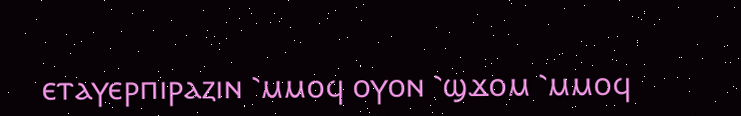ⲉⲧⲁⲩⲉⲣⲡⲓⲣⲁⲍⲓⲛ ⳿ⲙⲙⲟϥ ⲟⲩⲟⲛ ⳿ϣϫⲟⲙ ⳿ⲙⲙⲟϥ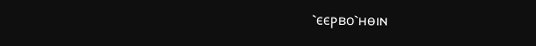⳿ⲉⲉⲣⲃⲟ⳿ⲏⲑⲓⲛ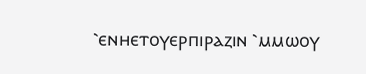⳿ⲉⲛⲏⲉⲧⲟⲩⲉⲣⲡⲓⲣⲁⲍⲓⲛ ⳿ⲙⲙⲱⲟⲩ